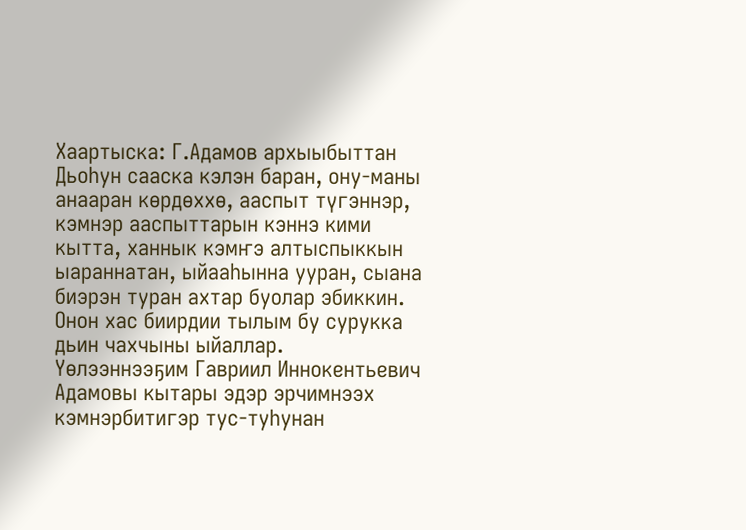Хаартыска: Г.Адамов архыыбыттан
Дьоһун сааска кэлэн баран, ону-маны анааран көрдөххө, ааспыт түгэннэр, кэмнэр ааспыттарын кэннэ кими кытта, ханнык кэмҥэ алтыспыккын ыараннатан, ыйааһынна ууран, сыана биэрэн туран ахтар буолар эбиккин. Онон хас биирдии тылым бу сурукка дьин чахчыны ыйаллар.
Үөлээннээҕим Гавриил Иннокентьевич Адамовы кытары эдэр эрчимнээх кэмнэрбитигэр тус-туһунан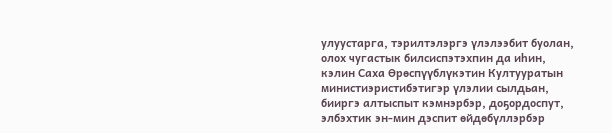улуустарга, тэрилтэлэргэ үлэлээбит буолан, олох чугастык билсиспэтэхпин да иһин, кэлин Саха Өрөспүүблүкэтин Култууратын министиэристибэтигэр үлэлии сылдьан, бииргэ алтыспыт кэмнэрбэр, доҕордоспут, элбэхтик эн-мин дэспит өйдөбүллэрбэр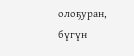олоҕуран, бүгүн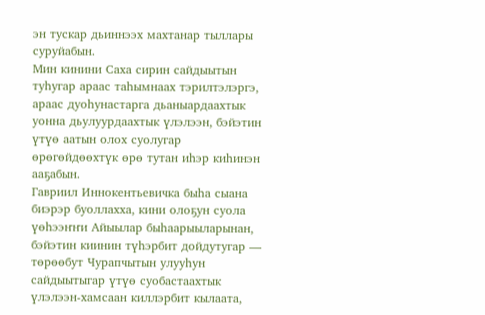эн тускар дьиннээх махтанар тыллары суруйабын.
Мин кинини Саха сирин сайдыытын туһугар араас таһымнаах тэрилтэлэргэ, араас дуоһунастарга дьаныардаахтык уонна дьулуурдаахтык үлэлээн, бэйэтин үтүө аатын олох суолугар өрөгөйдөөхтүк өрө тутан иһэр киһинэн ааҕабын.
Гавриил Иннокентьевичка быһа сыана биэрэр буоллахха, кини олоҕун суола үөһээҥҥи Айыылар быһаарыыларынан, бэйэтин киинин түһэрбит дойдутугар — төрөөбут Чурапчытын улууһун сайдыытыгар үтүө суобастаахтык үлэлээн-хамсаан киллэрбит кылаата,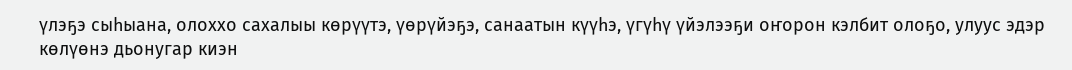үлэҕэ сыһыана, олоххо сахалыы көрүүтэ, үөрүйэҕэ, санаатын күүһэ, үгүһү үйэлээҕи оҥорон кэлбит олоҕо, улуус эдэр көлүөнэ дьонугар киэн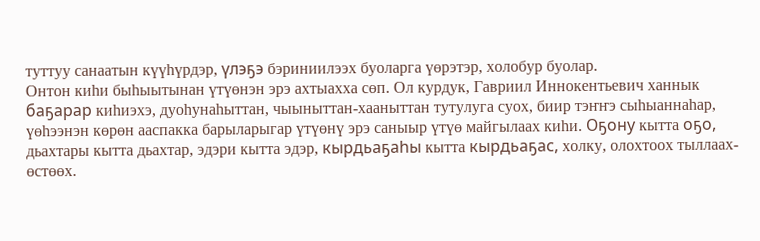туттуу санаатын күүһүрдэр, үлэҕэ бэриниилээх буоларга үөрэтэр, холобур буолар.
Онтон киһи быһыытынан үтүөнэн эрэ ахтыахха сөп. Ол курдук, Гавриил Иннокентьевич ханнык баҕарар киһиэхэ, дуоһунаһыттан, чыыныттан-хааныттан тутулуга суох, биир тэҥҥэ сыһыаннаһар, үөһээнэн көрөн ааспакка барыларыгар үтүөнү эрэ саныыр үтүө майгылаах киһи. Оҕону кытта оҕо, дьахтары кытта дьахтар, эдэри кытта эдэр, кырдьаҕаһы кытта кырдьаҕас, холку, олохтоох тыллаах-өстөөх.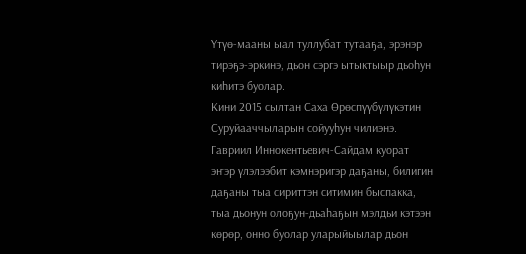Үтүө-мааны ыал туллубат тутааҕа, эрэнэр тирэҕэ-эркинэ, дьон сэргэ ытыктыыр дьоһун киһитэ буолар.
Кини 2015 сылтан Саха Өрөспүүбүлүкэтин Суруйааччыларын сойууһун чилиэнэ.
Гавриил Иннокентьевич-Сайдам куорат эҥэр үлэлээбит кэмнэригэр даҕаны, билигин даҕаны тыа сириттэн ситимин быспакка, тыа дьонун олоҕун-дьаһаҕын мэлдьи кэтээн көрөр, онно буолар уларыйыылар дьон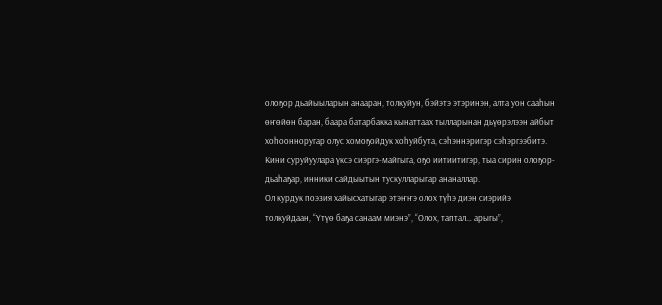олоҕор дьайыыларын анааран, толкуйун, бэйэтэ этэринэн, алта уон сааһын өҥөйөн баран, баара батарбакка кынаттаах тылларынан дьүөрэлээн айбыт хоһоонноругар олус хомоҕойдук хоһуйбута, сэһэннэригэр сэһэргээбитэ.
Кини суруйуулара үксэ сиэргэ-майгыга, оҕо иитиитигэр, тыа сирин олоҕор-дьаһаҕар, инники сайдыытын тускулларыгар ананаллар.
Ол курдук поэзия хайысхатыгар этэҥҥэ олох түһэ диэн сиэрийэ толкуйдаан, “Үтүө баҕа санаам миэнэ”, “Олох, таптал… арыгы”,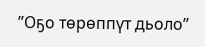”Оҕо төрөппүт дьоло”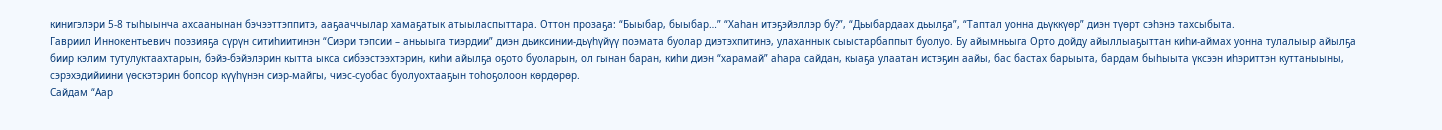кинигэлэри 5-8 тыһыынча ахсаанынан бэчээттэппитэ, ааҕааччылар хамаҕатык атыыласпыттара. Оттон прозаҕа: “Быыбар, быыбар…” “Хаһан итэҕэйэллэр бу?”, “Дьыбардаах дьылҕа”, “Таптал уонна дьүккүөр” диэн түөрт сэһэнэ тахсыбыта.
Гавриил Иннокентьевич поэзияҕа сүрүн ситиһиитинэн “Сиэри тэпсии – аньыыга тиэрдии” диэн дьиксинии-дьүһүйүү поэмата буолар диэтэхпитинэ, улаханнык сыыстарбаппыт буолуо. Бу айымньыга Орто дойду айыллыаҕыттан киһи-аймах уонна тулалыыр айылҕа биир кэлим тутулуктаахтарын, бэйэ-бэйэлэрин кытта ыкса сибээстээхтэрин, киһи айылҕа оҕото буоларын, ол гынан баран, киһи диэн “харамай” аһара сайдан, кыаҕа улаатан истэҕин аайы, бас бастах барыыта, бардам быһыыта үксээн иһэриттэн куттаныыны, сэрэхэдийиини үөскэтэрин бопсор күүһүнэн сиэр-майгы, чиэс-суобас буолуохтааҕын тоһоҕолоон көрдөрөр.
Сайдам “Аар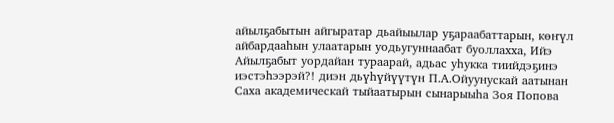айылҕабытын айгыратар дьайыылар уҕараабаттарын, көҥүл айбардааһын улаатарын уодьугуннаабат буоллахха, Ийэ Айылҕабыт уордайан тураарай, адьас уһукка тиийдэҕинэ иэстэһээрэй?! диэн дьүһүйүүтүн П.А.Ойуунускай аатынан Саха академическай тыйаатырын сынарыыһа Зоя Попова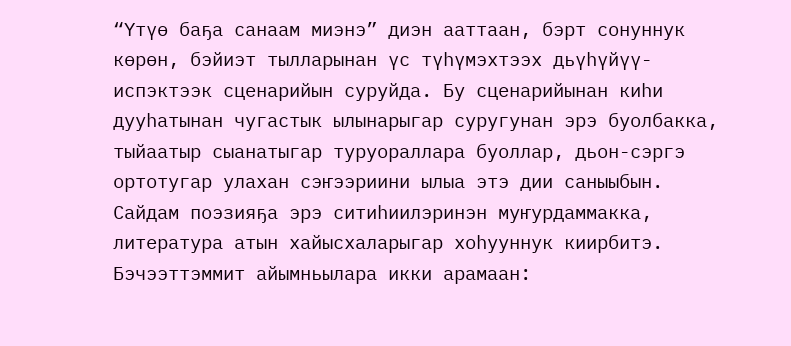“Үтүө баҕа санаам миэнэ” диэн ааттаан, бэрт сонуннук көрөн, бэйиэт тылларынан үс түһүмэхтээх дьүһүйүү-испэктээк сценарийын суруйда. Бу сценарийынан киһи дууһатынан чугастык ылынарыгар суругунан эрэ буолбакка, тыйаатыр сыанатыгар туруораллара буоллар, дьон-сэргэ ортотугар улахан сэҥээриини ылыа этэ дии саныыбын.
Сайдам поэзияҕа эрэ ситиһиилэринэн муҥурдаммакка, литература атын хайысхаларыгар хоһууннук киирбитэ. Бэчээттэммит айымньылара икки арамаан: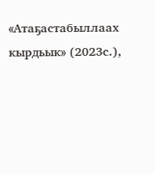«Атаҕастабыллаах кырдьык» (2023с.),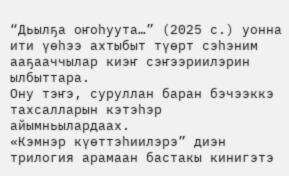“Дьылҕа оҥоһуута…” (2025 с.) уонна ити үөһээ ахтыбыт түөрт сэһэним ааҕааччылар киэҥ сэҥээриилэрин ылбыттара.
Ону тэҥэ, суруллан баран бэчээккэ тахсалларын кэтэһэр айымньылардаах.
«Кэмнэр күөттэһиилэрэ” диэн трилогия арамаан бастакы кинигэтэ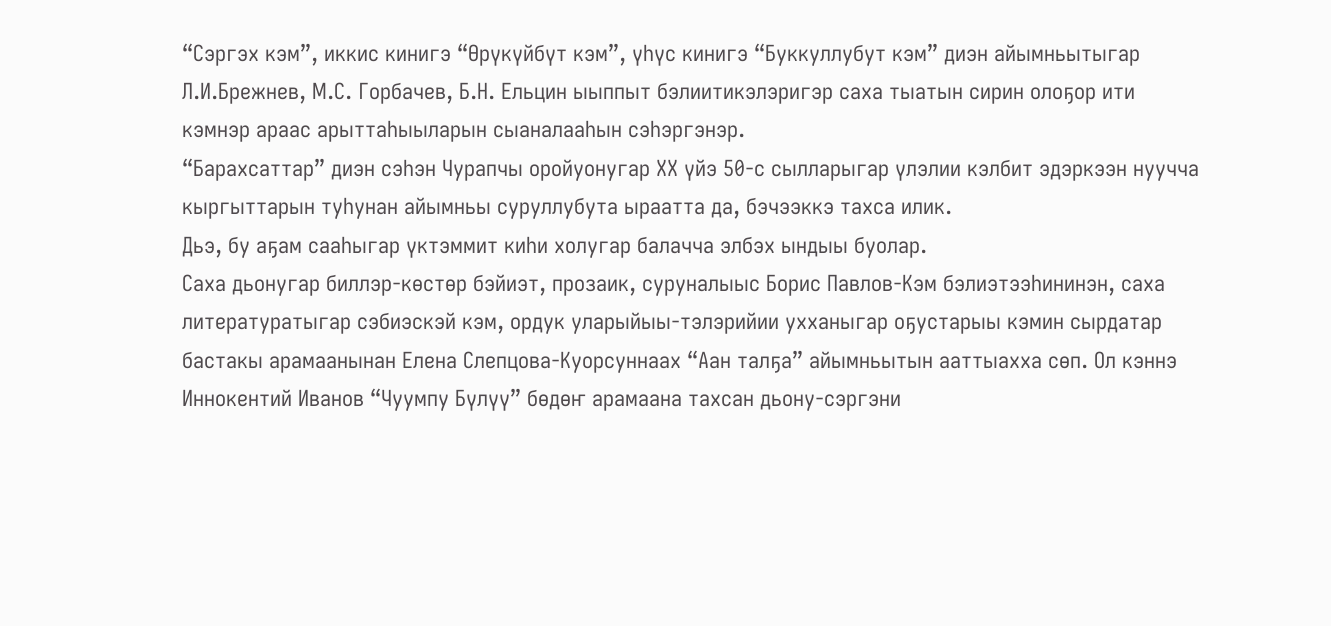“Сэргэх кэм”, иккис кинигэ “Өрүкүйбүт кэм”, үһүс кинигэ “Буккуллубут кэм” диэн айымньытыгар Л.И.Брежнев, М.С. Горбачев, Б.Н. Ельцин ыыппыт бэлиитикэлэригэр саха тыатын сирин олоҕор ити кэмнэр араас арыттаһыыларын сыаналааһын сэһэргэнэр.
“Барахсаттар” диэн сэһэн Чурапчы оройуонугар ХХ үйэ 50-с сылларыгар үлэлии кэлбит эдэркээн нуучча кыргыттарын туһунан айымньы суруллубута ыраатта да, бэчээккэ тахса илик.
Дьэ, бу аҕам сааһыгар үктэммит киһи холугар балачча элбэх ындыы буолар.
Саха дьонугар биллэр-көстөр бэйиэт, прозаик, суруналыыс Борис Павлов-Кэм бэлиэтээһининэн, саха литературатыгар сэбиэскэй кэм, ордук уларыйыы-тэлэрийии ухханыгар оҕустарыы кэмин сырдатар бастакы арамаанынан Елена Слепцова-Куорсуннаах “Аан талҕа” айымньытын ааттыахха сөп. Ол кэннэ Иннокентий Иванов “Чуумпу Бүлүү” бөдөҥ арамаана тахсан дьону-сэргэни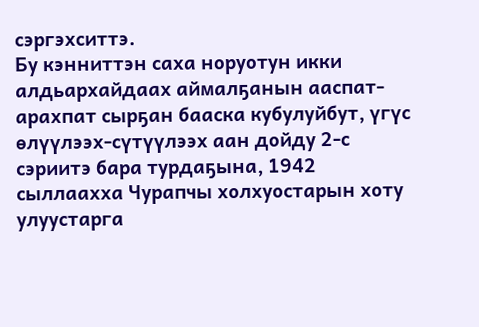сэргэхситтэ.
Бу кэнниттэн саха норуотун икки алдьархайдаах аймалҕанын ааспат-арахпат сырҕан бааска кубулуйбут, үгүс өлүүлээх-сүтүүлээх аан дойду 2-с сэриитэ бара турдаҕына, 1942 сыллаахха Чурапчы холхуостарын хоту улуустарга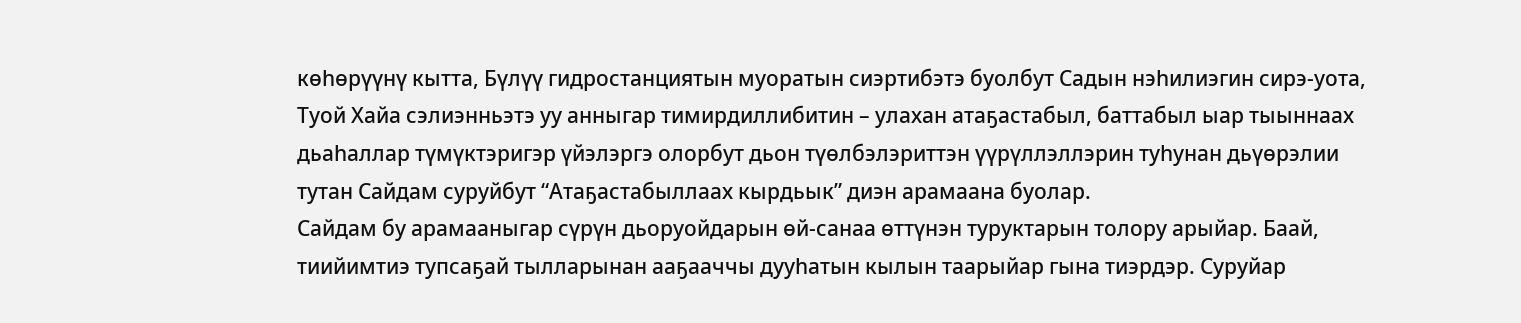көһөрүүнү кытта, Бүлүү гидростанциятын муоратын сиэртибэтэ буолбут Садын нэһилиэгин сирэ-уота, Туой Хайа сэлиэнньэтэ уу анныгар тимирдиллибитин – улахан атаҕастабыл, баттабыл ыар тыыннаах дьаһаллар түмүктэригэр үйэлэргэ олорбут дьон түөлбэлэриттэн үүрүллэллэрин туһунан дьүөрэлии тутан Сайдам суруйбут “Атаҕастабыллаах кырдьык” диэн арамаана буолар.
Сайдам бу арамааныгар сүрүн дьоруойдарын өй-санаа өттүнэн туруктарын толору арыйар. Баай, тиийимтиэ тупсаҕай тылларынан ааҕааччы дууһатын кылын таарыйар гына тиэрдэр. Суруйар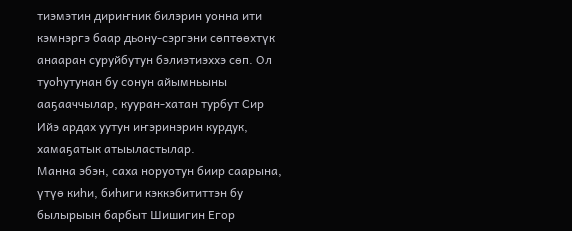тиэмэтин дириҥник билэрин уонна ити кэмнэргэ баар дьону-сэргэни сөптөөхтүк анааран суруйбутун бэлиэтиэххэ сөп. Ол туоһутунан бу сонун айымньыны ааҕааччылар, кууран-хатан турбут Сир Ийэ ардах уутун иҥэринэрин курдук, хамаҕатык атыыластылар.
Манна эбэн, саха норуотун биир саарына, үтүө киһи, биһиги кэккэбититтэн бу былырыын барбыт Шишигин Егор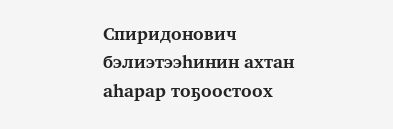Спиридонович бэлиэтээһинин ахтан аһарар тоҕоостоох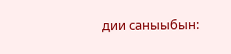дии саныыбын: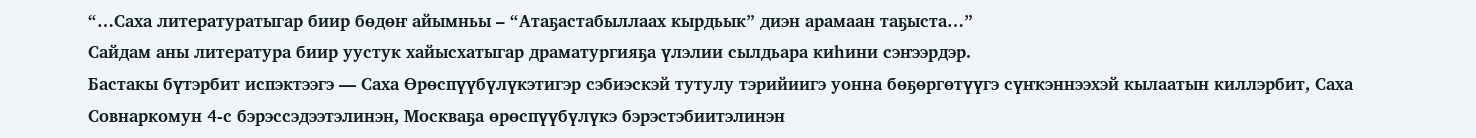“…Саха литературатыгар биир бөдөҥ айымньы – “Атаҕастабыллаах кырдьык” диэн арамаан таҕыста…”
Сайдам аны литература биир уустук хайысхатыгар драматургияҕа үлэлии сылдьара киһини сэҥээрдэр.
Бастакы бүтэрбит испэктээгэ — Саха Өрөспүүбүлүкэтигэр сэбиэскэй тутулу тэрийиигэ уонна бөҕөргөтүүгэ сүҥкэннээхэй кылаатын киллэрбит, Саха Совнаркомун 4-с бэрэссэдээтэлинэн, Москваҕа өрөспүүбүлүкэ бэрэстэбиитэлинэн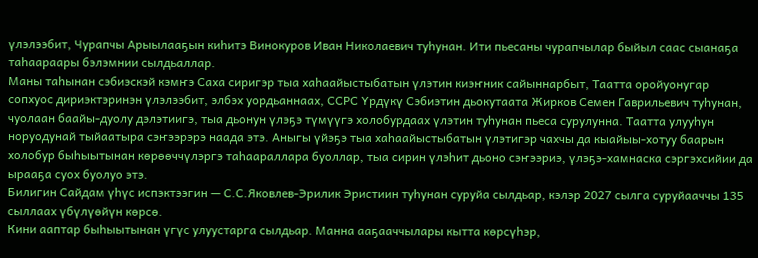үлэлээбит, Чурапчы Арыылааҕын киһитэ Винокуров Иван Николаевич туһунан. Ити пьесаны чурапчылар быйыл саас сыанаҕа таһаараары бэлэмнии сылдьаллар.
Маны таһынан сэбиэскэй кэмҥэ Саха сиригэр тыа хаһаайыстыбатын үлэтин киэҥник сайыннарбыт, Таатта оройуонугар сопхуос дириэктэринэн үлэлээбит, элбэх уордьаннаах, ССРС Үрдүкү Сэбиэтин дьокутаата Жирков Семен Гаврильевич туһунан, чуолаан баайы-дуолу дэлэтиигэ, тыа дьонун үлэҕэ түмүүгэ холобурдаах үлэтин туһунан пьеса сурулунна. Таатта улууһун норуодунай тыйаатыра сэҥээрэрэ наада этэ. Аныгы үйэҕэ тыа хаһаайыстыбатын үлэтигэр чахчы да кыайыы-хотуу баарын холобур быһыытынан көрөөччүлэргэ таһаараллара буоллар, тыа сирин үлэһит дьоно сэҥээриэ, үлэҕэ-хамнаска сэргэхсийии да ырааҕа суох буолуо этэ.
Билигин Сайдам үһүс испэктээгин — С.С.Яковлев-Эрилик Эристиин туһунан суруйа сылдьар, кэлэр 2027 сылга суруйааччы 135 сыллаах үбүлүөйүн көрсө.
Кини ааптар быһыытынан үгүс улуустарга сылдьар. Манна ааҕааччылары кытта көрсүһэр,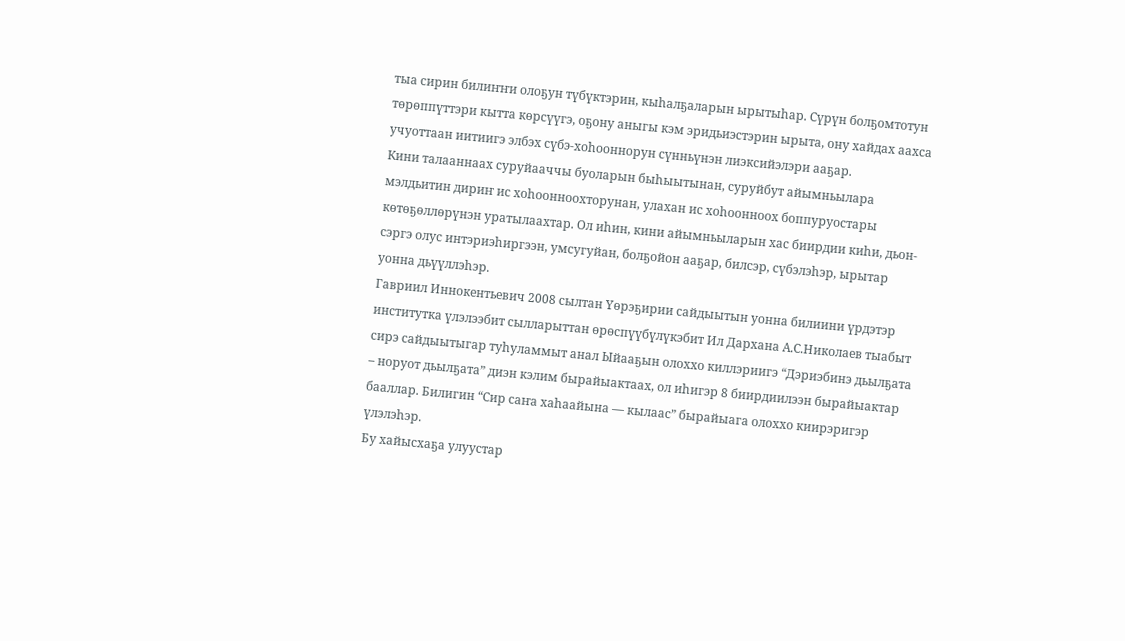тыа сирин билиҥҥи олоҕун түбүктэрин, кыһалҕаларын ырытыһар. Сүрүн болҕомтотун төрөппүттэри кытта көрсүүгэ, оҕону аныгы кэм эридьиэстэрин ырыта, ону хайдах аахса учуоттаан иитиигэ элбэх сүбэ-хоһооннорун сүнньүнэн лиэксийэлэри ааҕар.
Кини талааннаах суруйааччы буоларын быһыытынан, суруйбут айымньылара мэлдьитин дириҥ ис хоһоонноохторунан, улахан ис хоһоонноох боппуруостары көтөҕөллөрүнэн уратылаахтар. Ол иһин, кини айымньыларын хас биирдии киһи, дьон-сэргэ олус интэриэһиргээн, умсугуйан, болҕойон ааҕар, билсэр, сүбэлэһэр, ырытар уонна дьүүллэһэр.
Гавриил Иннокентьевич 2008 сылтан Үөрэҕирии сайдыытын уонна билиини үрдэтэр институтка үлэлээбит сылларыттан өрөспүүбүлүкэбит Ил Дархана А.С.Николаев тыабыт сирэ сайдыытыгар туһуламмыт анал Ыйааҕын олоххо киллэриигэ “Дэриэбинэ дьылҕата – норуот дьылҕата” диэн кэлим бырайыактаах, ол иһигэр 8 биирдиилээн бырайыактар бааллар. Билигин “Сир саҥа хаһаайына — кылаас” бырайыага олоххо киирэригэр үлэлэһэр.
Бу хайысхаҕа улуустар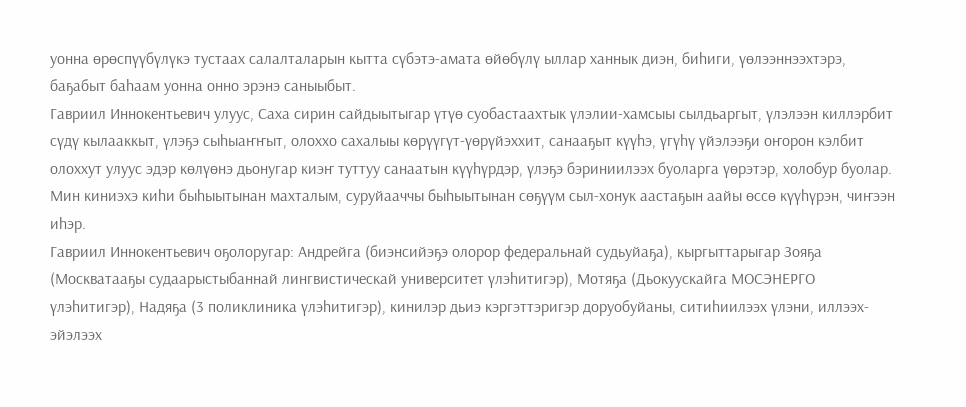уонна өрөспүүбүлүкэ тустаах салалталарын кытта сүбэтэ-амата өйөбүлү ыллар ханнык диэн, биһиги, үөлээннээхтэрэ, баҕабыт баһаам уонна онно эрэнэ саныыбыт.
Гавриил Иннокентьевич улуус, Саха сирин сайдыытыгар үтүө суобастаахтык үлэлии-хамсыы сылдьаргыт, үлэлээн киллэрбит сүдү кылааккыт, үлэҕэ сыһыаҥҥыт, олоххо сахалыы көрүүгүт-үөрүйэххит, санааҕыт күүһэ, үгүһү үйэлээҕи оҥорон кэлбит олоххут улуус эдэр көлүөнэ дьонугар киэҥ туттуу санаатын күүһүрдэр, үлэҕэ бэриниилээх буоларга үөрэтэр, холобур буолар.
Мин киниэхэ киһи быһыытынан махталым, суруйааччы быһыытынан сөҕүүм сыл-хонук аастаҕын аайы өссө күүһүрэн, чиҥээн иһэр.
Гавриил Иннокентьевич оҕолоругар: Андрейга (биэнсийэҕэ олорор федеральнай судьуйаҕа), кыргыттарыгар Зояҕа (Москватааҕы судаарыстыбаннай лингвистическай университет үлэһитигэр), Мотяҕа (Дьокуускайга МОСЭНЕРГО үлэһитигэр), Надяҕа (3 поликлиника үлэһитигэр), кинилэр дьиэ кэргэттэригэр доруобуйаны, ситиһиилээх үлэни, иллээх-эйэлээх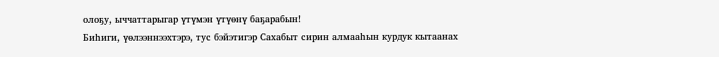олоҕу, ыччаттарыгар үтүмэн үтүөнү баҕарабын!
Биһиги, үөлээннээхтэрэ, тус бэйэтигэр Сахабыт сирин алмааһын курдук кытаанах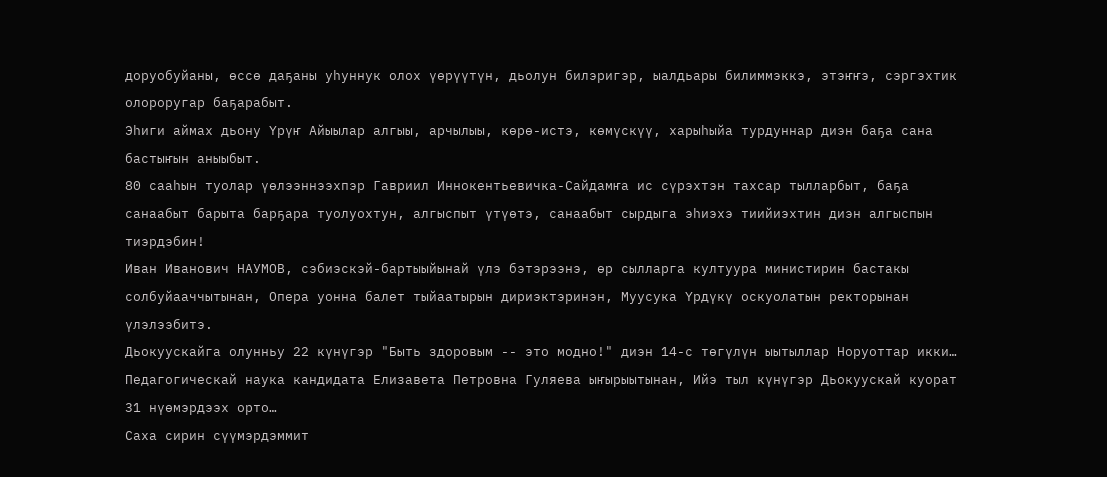доруобуйаны, өссө даҕаны уһуннук олох үөрүүтүн, дьолун билэригэр, ыалдьары билиммэккэ, этэҥҥэ, сэргэхтик олороругар баҕарабыт.
Эһиги аймах дьону Yрүҥ Айыылар алгыы, арчылыы, көрө-истэ, көмүскүү, харыһыйа турдуннар диэн баҕа сана бастыҥын аныыбыт.
80 сааһын туолар үөлээннээхпэр Гавриил Иннокентьевичка-Сайдамҥа ис сүрэхтэн тахсар тылларбыт, баҕа санаабыт барыта барҕара туолуохтун, алгыспыт үтүөтэ, санаабыт сырдыга эһиэхэ тиийиэхтин диэн алгыспын тиэрдэбин!
Иван Иванович НАУМОВ, сэбиэскэй-бартыыйынай үлэ бэтэрээнэ, өр сылларга култуура министирин бастакы солбуйааччытынан, Опера уонна балет тыйаатырын дириэктэринэн, Муусука Үрдүкү оскуолатын ректорынан үлэлээбитэ.
Дьокуускайга олунньу 22 күнүгэр "Быть здоровым -- это модно!" диэн 14-с төгүлүн ыытыллар Норуоттар икки…
Педагогическай наука кандидата Елизавета Петровна Гуляева ыҥырыытынан, Ийэ тыл күнүгэр Дьокуускай куорат 31 нүөмэрдээх орто…
Саха сирин сүүмэрдэммит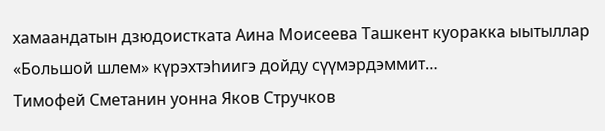хамаандатын дзюдоистката Аина Моисеева Ташкент куоракка ыытыллар «Большой шлем» күрэхтэһиигэ дойду сүүмэрдэммит…
Тимофей Сметанин уонна Яков Стручков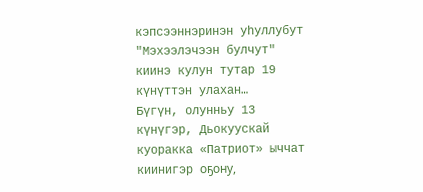кэпсээннэринэн уһуллубут "Мэхээлэчээн булчут" киинэ кулун тутар 19 күнүттэн улахан…
Бүгүн, олунньу 13 күнүгэр, Дьокуускай куоракка «Патриот» ыччат киинигэр оҕону,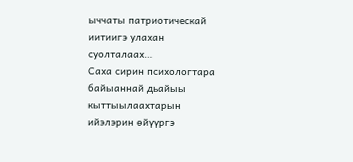ыччаты патриотическай иитиигэ улахан суолталаах…
Саха сирин психологтара байыаннай дьайыы кыттыылаахтарын ийэлэрин өйүүргэ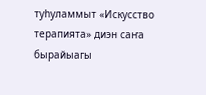туһуламмыт «Искусство терапията» диэн саҥа бырайыагы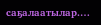саҕалаатылар.…